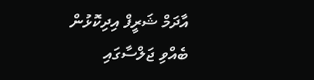އާދަމް ޝަރީފް އިދިކޮޅުން ބެއްވި ޖަލްސާގައި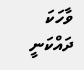ވާހަކަ ދައްކަނީ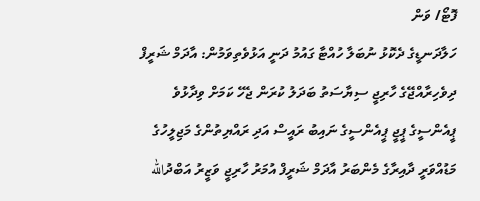ފޮޓޯ/ ވަން
ހަލާދަނޑީގެ ދެކޮޅު ނުބަލާ ހުއްޓާ ގައުމު ދަނީ އަޅުވެތިވަމުން: އާދަމް ޝަރީފް
ދިވެހިރާއްޖޭގެ ހާރިޖީ ސިޔާސަތު ބަދަލު ކުރަން ޖެހޭ ކަމަށް ވިދާޅުވެ ޕީއެންސީގެ ޕީޖީ ޕީއެންސީގެ ނައިބު ރައީސް އަދި ރައްޔިތުންގެ މަޖިލީހުގެ މަޑުއްވަރީ ދާއިރާގެ މެންބަރު އާދަމް ޝަރީފް އުމަރު ހާރިޖީ ވަޒީރު އަބްދުالله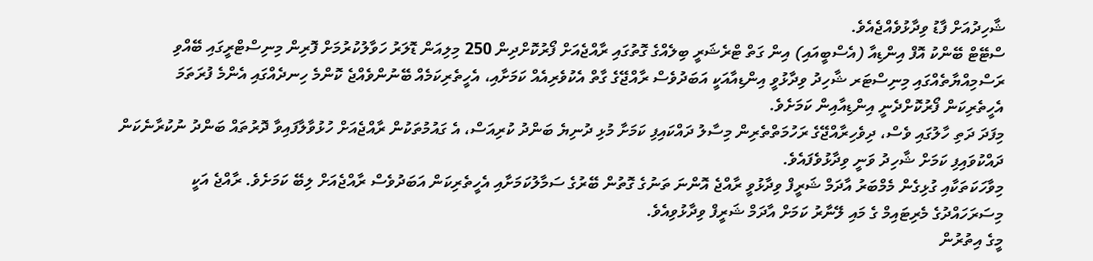ޝާހިދުއަށް ފާޑު ވިދާޅުވެއްޖެއެވެ.
ސްޓޭޓް ބޭންކު އޮފް އިންޑިއާ (އެސްބީއައި) އިން ގަތް ޓްރެޝަރީ ބިލެއްގެ ގޮތުގައި ރާއްޖެއަށް ފޯރުކޮށްދިން 250 މިލިއަން ޑޮލަރު ހަވާލުކުރުމަށް ފޮރިން މިނިސްޓްރީގައި ބޭއްވި ރަސްމިއްޔާތެއްގައި މިނިސްޓަރ ޝާހިދު ވިދާޅުވީ އިންޑިއާއަކީ އަބަދުވެސް ރާއްޖޭގެ ގާތް އެކުވެރިއެއް ކަމަށާއި، އެހީތެރިކަމެއް ބޭނުންވެއްޖެ ކޮންމެ ހިނދެއްގައި އެންމެ ފުރަތަމަ އެހީތެރިކަން ފޯރުކޮށްދެނީ އިންޑިއާއިން ކަމަށެވެ.
މިފަދަ ދަތި ހާލުގައި ވެސް، ދިވެހިރާއްޖޭގެ ރަހުމަތްތެރިން މިސާލު ދައްކައިފި ކަމަށާ މުޅި ދުނިޔެ ބަންދު ކުރިއަސް، އެ ގައުމުތަކުން ރާއްޖެއަށް ހުޅުވާލާފައިވާ ދޮރުތައް ބަންދު ނުކުރާނެކަން ދައްކުވައިފި ކަމަށް ޝާހިދު ވަނީ ވިދާޅުވެފައެވެ.
މިވާހަކަތަކާއި ގުޅިގެން މެމްބަރު އާދަމް ޝަރީފް ވިދާޅުވީ ރާއްޖެ އޮންނަ ތަނުގެ ގޮތުން ބޭރުގެ ސަމާލުކަމަށާއި އެހީތެރިކަން އަބަދުވެސް ރާއްޖެއަށް ލިބޭ ކަމަށެވެ. ރާއްޖެ އަކީ މިސަރަހައްދުގެ މެރިޓައިމް ގެ މައި ލޭނާރު ކަމަށް އާދަމް ޝަރީފް ވިދާޅުވިއެވެ.
މީގެ އިތުރުން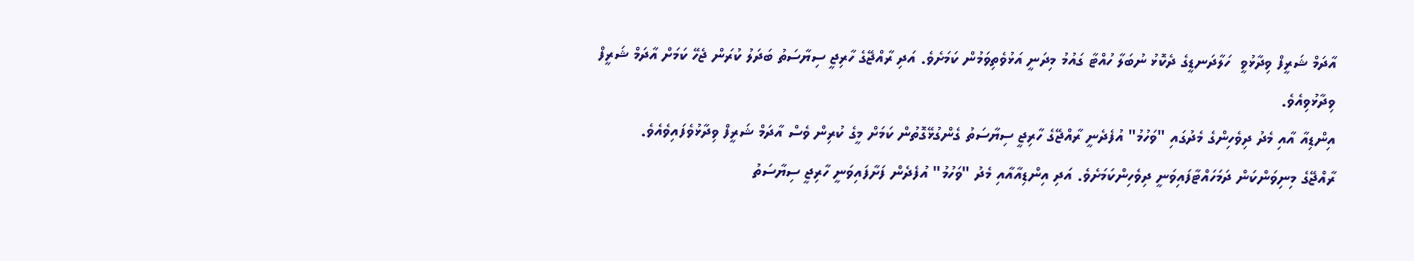އާދަމް ޝަރީފް ވިދާޅުވީ  ހަލާދަނޑީގެ ދެކޮޅު ނުބަލާ ހުއްޓާ ގައުމު މިދަނީ އަޅުވެތިވަމުން ކަމަށެވެ. އަދި ރާއްޖޭގެ ހާރިޖީ ސިޔާސަތު ބަދަލު ކުރަން ޖެހޭ ކަމަށް އާދަމް ޝަރީފް ވިދާޅުވިއެވެ.
އިންޑިއާ އާއި މެދު ދިވެހިންގެ މެދުގައި "ވަހުމު" އުފެދެނީ ރާއްޖޭގެ ހާރިޖީ ސިޔާސަތު ގެންގުޅޭގޮތުން ކަމަށް މީގެ ކުރިން ވެސް އާދަމް ޝަރީފް ވިދާޅުވެފައިވެއެވެ.
ރާއްޖޭގެ މިނިވަންކަން ދަމަހައްޓާފައިވަނީ ދިވެހިންކަމަށެވެ. އަދި އިންޑިއާއާއި މެދު "ވަހުމު" އުފެދެން ފަށާފައިވަނީ ހާރިޖީ ސިޔާސަތު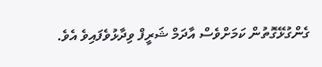ގެންގުޅޭގޮތުން ކަމަށްވެސް އާދަމް ޝަރީފް ވިދާޅުވެފައިވެ އެވެ.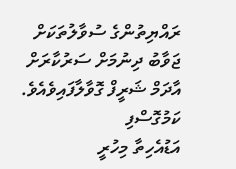ރައްޔިތުންގެ ސުވާލުތަކަށް ޖަވާބު ދިނުމަށް ސަރުކާރަށް އާދަމް ޝަރީފް ގޮވާލާފައިވެއެވެ.
ކަމުގޮސްފި
އަޑުއެހިތާ މިހުރީ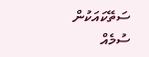ސަތޭކައަކުން ސުމެއް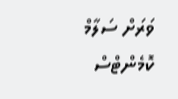ވަރަށް ސަލާމް
ކޮމެންޓްސް